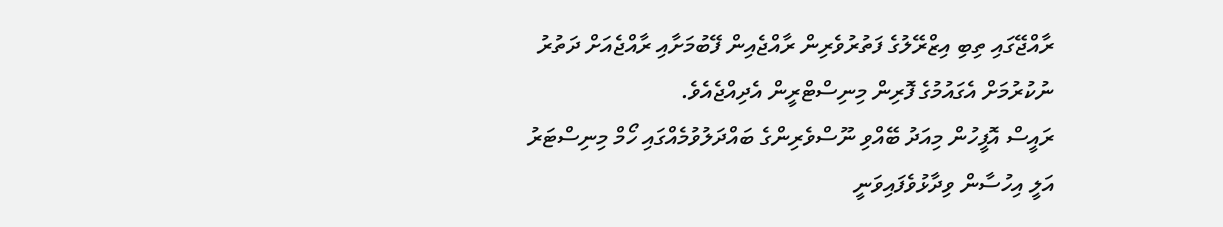ރާއްޖޭގައި ތިބި އިޒްރޭލުގެ ފަތުރުވެރިން ރާއްޖެއިން ފޭބުމަށާއި ރާއްޖެއަށް ދަތުރު ނުކުރުމަށް އެގައުމުގެ ފޮރިން މިނިސްޓްރީން އެދިއްޖެއެވެ.
ރައީސް އޮފީހުން މިއަދު ބޭއްވި ނޫސްވެރިންގެ ބައްދަލުވުމެއްގައި ހޯމް މިނިސްޓަރު އަލީ އިހުސާން ވިދާޅުވެފައިވަނީ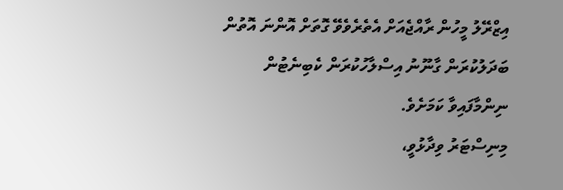އިޒްރޭލު މީހުން ރާއްޖެއަށް އެތެރެވެވޭ ގޮތަށް އޮންނަ އޮތުން ބަދަލުކުރަން ގާނޫނު އިސްލާހުކުރަން ކެބިނެޓުން ނިންމާފައިވާ ކަމަށެވެ.
މިނިސްޓަރު ވިދާޅުވީ،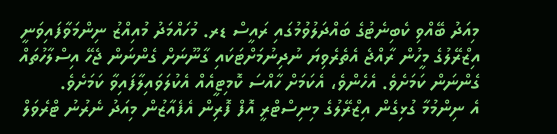މިއަދު ބޭއްވި ކެބިނެޓުގެ ބައްދަލުވުމުގައި ރައީސް ޑރ. މުހައްމަދު މުއިއްޒު ނިންމަވާފައިވަނީ އިޒްރޭލުގެ މީހުން ރާއްޖެ އެތެރެވިޔަ ނުދިނުމަށްޓަކައި ގާނޫނަށް ގެންނަން ޖެހޭ އިސްލާހުތައް ގެންނަން ކަމަށެވެ. އެހެންވެ، އެކަމަށް ހާއްސަ ކޮމިޓީއެއް އެކުލަވައިލާފައިވާ ކަމަށެވެ.
އެ ނިންމުމާ ގުޅިގެން އިޒްރޭލުގެ މިނިސްޓްރީ އޮފް ފޮރިން އެފެއާޒުން މިއަދު ނެރުނު ޓްރެވަލް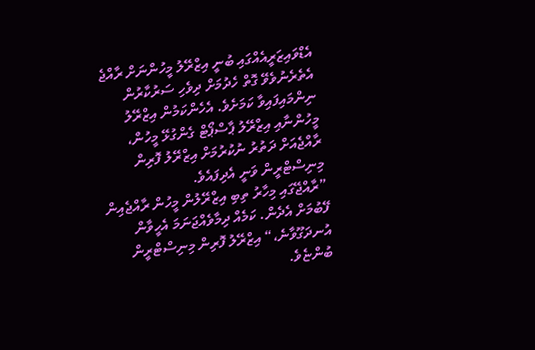އެޑްވައިޒަރީއެއްގައި ބުނީ އިޒްރޭލު މީހުންނަށް ރާއްޖެ އެތެރެނުވެވޭ ގޮތް ހެދުމަށް ދިވެހި ސަރުކާރުން ނިންމައިފައިވާ ކަމަށެވެ. އެހެންކަމުން އިޒްރޭލު މީހުންނާއި އިޒްރޭލު ޕާސްޕޯޓް ގެންގުޅޭ މީހުން، ރާއްޖެއަށް ދަތުރު ނުކުރުމަށް އިޒްރޭލު ފޮރިން މިނިސްޓްރީން ވަނީ އެދިފައެވެ.
”ރާއްޖޭގައި މިހާރު ތިބި އިޒްރޭލުން މީހުން ރާއްޖެއިން ފޭބުމަށް އެދެން. ކަމެއް ދިމާވެއްޖަނަމަ އެހީވާން އުނދަގޫވާނެ،“ އިޒްރޭލު ފޮރިން މިނިސްޓްރީން ބުންޏެވެ.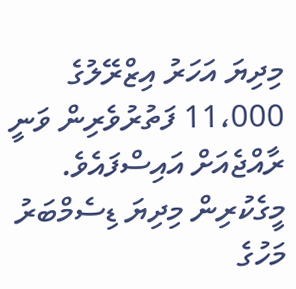މިދިޔަ އަހަރު އިޒްރޭލުގެ 11،000 ފަތުރުވެރިން ވަނީ ރާއްޖެއަށް އައިސްފައެވެ.
މީގެކުރިން މިދިޔަ ޑިސެމްބަރު މަހުގެ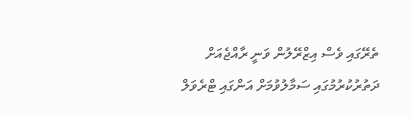ތެރޭގައި ވެސް އިޒްރޭލުން ވަނީ ރާއްޖެއަށް ދަތުރުކުރުމުގައި ސަމާލުވުމަށް އަންގައި ޓްރެވަލް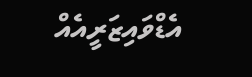އެޑްވައިޒަރީއެއް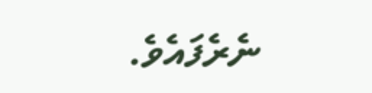ނެރެފައެވެ.